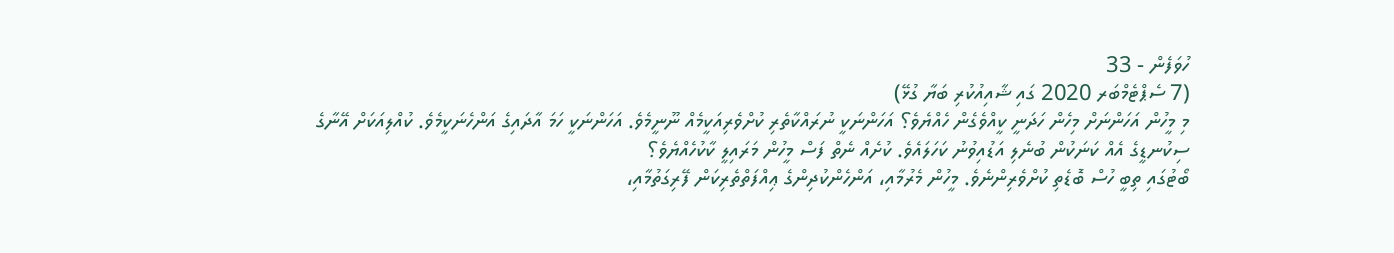ހުވަފެން - 33
(7 ސެޕްޓެމްބަރ 2020 ގައި ޝާއިއުކުރި ބަޔާ ގުޅޭ)
މި މީހުން އަހަންނަށް މިހެން ހަދަނީ ކީއްވެގެން ހެއްޔެވެ؟ އަހަންނަކީ ނުރައްކާތެރި ކުށްވެރިއަކީމެއް ނޫނީމެވެ. އަހަންނަކީ ހަމަ އާދައިގެ އަންހެނަކީމެވެ. ކުއްލިއަކަށް އޭނާގެ ސިކުނޑީގެ އެއް ކަނަކުން ބުނެލި އަޑުއިވުނު ކަހަލައެވެ. ކުށެއް ނެތް ފަސް މީހުން މަރައިލީ ކާކުހެއްޔެވެ؟
ބޯޓުގައި ތިބީ ހުސް ބޮޑެތި ކުށްވެރިންނެވެ. މީހުން މެރުމާއި، އަންހެންކުދިންގެ ޢިއްފަތްތެރިކަން ފޭރިގަތުމާއި،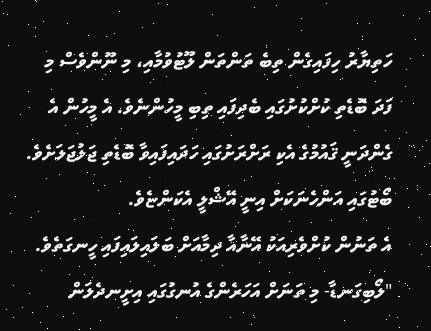ހަތިޔާރު ހިފައިގެން ތިބެ ތަންތަން ލޫޓުވުމާއި، މި ނޫންވެސް މި ފަދަ ބޮޑެތި ކުށްކުށުގައި ބެދިފައި ތިބި މީހުންނެވެ. އެ މީހުން އެ ގެންދަނީ ޤައުމުގެ އެކި ރަށްރަށުގައި ހަދައިފައިވާ ބޮޑެތި ޖަލުޖަލަށެވެ. ބޯޓުގައި އަންހެނަކަށް އިނީ އޭޝްލީ އެކަންޏެވެ.
އެ ތަނުން ކުށްވެރިއަކު އޭނާއާ ދިމާއަށް ބަލައިލައިފައި ހީނގަތެވެ. "ލޯބިގަނޑާ- މި ތަނަށް އަހަރެންގެ އުނގުގައި އިށީނދެލަން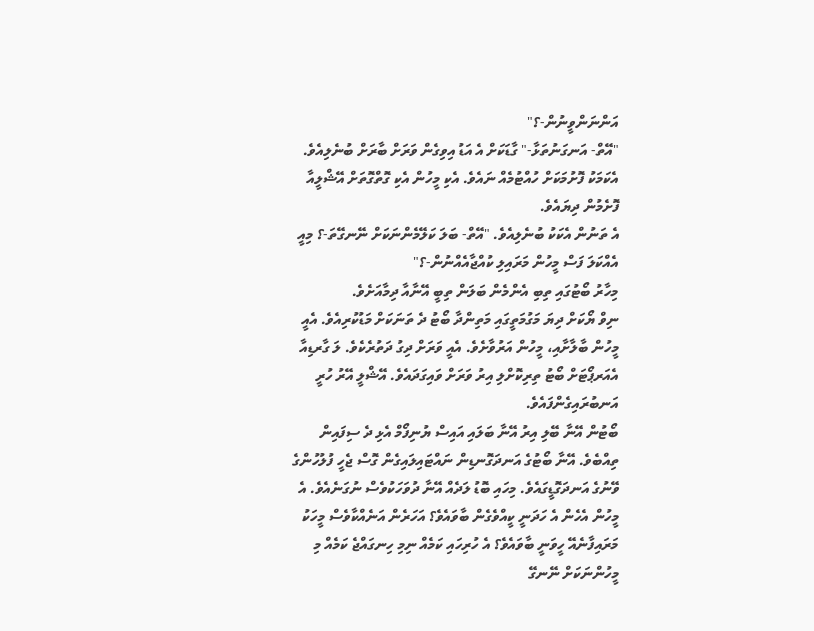އަންނަންވީނުން-؟"
"އޭތް- އަނގަނުތަޅާ-" ގާޑަކަށް އެ އަޑު އިވިގެން ވަރަށް ބާރަށް ބުނެލިއެވެ.
އެކަމަކު ފޮށުމަކަށް ހުއްޓުމެއް ނައެވެ. އެކި މީހުން އެކި ގޮތްގޮތަށް އޭޝްލީއާ ފޮށެމުން ދިޔައެވެ.
އެ ތަނުން އެކަކު ބުނެލިއެވެ. "އޭތް- ބަލަ ކަލޭމެންނަކަށް ނޭނގޭތަ-؟ މިއީ އެއްކަލަ ފަސް މީހުން މަރައިލި ކުއްޖާއެއްނުން-؟"
މިހާރު ބޯޓުގައި ތިބި އެންމެން ބަލަން ތިބީ އޭނާއާ ދިމާއަށެވެ.
ނިވް ޔޯކަށް ދިޔަ މަގުމަތީގައި މަތިންދާ ބޯޓު ދެ ތަނަކަށް މަޑުކުރިއެވެ. އެއީ މީހުން ބާލާށާއި، މީހުން އަރުވާށެވެ. އެއީ ވަރަށް ދިގު ދަތުރެކެވެ. ލަ ގާރޑިއާ އެއަރޕޯޓަށް ބޯޓު ތިރިކޮށްލި އިރު ވަރަށް ވައިގަދައެވެ. އޭޝްލީ އޭރު ހުރީ އަނބުރައިގެންފައެވެ.
ބޯޓުން އޭނާ ބޭލި އިރު އޭނާ ބަލައި އައިސް ޔުނިފޯމް އެޅި ދެ ސިފައިން ތިއްބެވެ. އޭނާ ބޯޓުގެ އަނދަގޮނޑިން ނައްޓައިލައިގެން ގޮސް ޖެހީ ފުލުހުންގެ ވޭނުގެ އަނދަގޮޑީގައެވެ. މިހައި ބޮޑު ލަދެއް އޭނާ ދުވަހަކުވެސް ނުގަނެއެވެ. އެ މީހުން އެހެން އެ ހަދަނީ ކީއްވެގެން ބާވައެވެ؟ އަހަރެން އަނެއްކާވެސް މީހަކު މަރައިފާނެއޭ ހީވަނީ ބާވައެވެ؟ އެ ހުރިހައި ކަމެއް ނިމި ހިނގައްޖެ ކަމެއް މި މީހުންނަކަށް ނޭނގޭ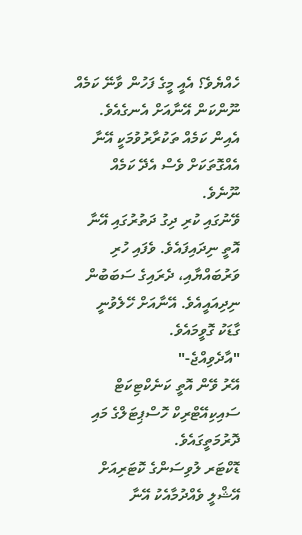ހެއްޔެވެ؟ އެއީ މީގެ ފަހުން ވާނޭ ކަމެއް ނޫންކަން އޭނާއަށް އެނގެއެވެ. އެއިން ކަމެއް ތަކުރާރުވުމަކީ އޭނާ އެއްގޮތަކަށް ވެސް އެދޭ ކަމެއް ނޫނެވެ.
ވޭނުގައި ކުރި ދިގު ދަތުރުގައި އޭނާ އޮތީ ނިދައިފައެވެ. ވެފައި ހުރި ވަރުބައްޔާއި، ދެރައިގެ ސަބަބުން ނިދިއައީއެވެ. އޭނާއަށް ހޭލެވުނީ ގާޑަކު ގޮވީމައެވެ.
"އާދެވިއްޖެ-"
އޭރު ވޭން އޮތީ ކަނެކްޓިކަޓް ސައިކިއޭޓްރިކް ހޮސްޕިޓަލްގެ މައި ދޮރުމަތީގައެވެ.
ޑޮކްޓަރ ލުވިސަންގެ ކޮޓަރިއަށް އޭޝްލީ ވެއްދުމާއެކު އޭނާ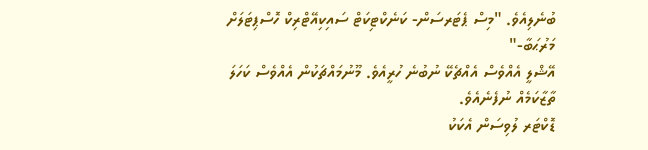ބުނެލިއެވެ. "މިސް ޕެޓަރސަން- ކަނެކްޓިކަޓް ސައިކިއޭޓްރިކް ހޮސްޕިޓަލަށް މަރުޙަބާ-"
އޭޝްލީ އެއްވެސް އެއްޗެކޭ ނުބުނެ ހުރީއެވެ. މޫނުމައްޗަކުން އެއްވެސް ކަހަލަ ތާޒާކަމެއް ނުފެނެއެވެ.
ޑޮކްޓަރ ލުވިސަން އެކަކު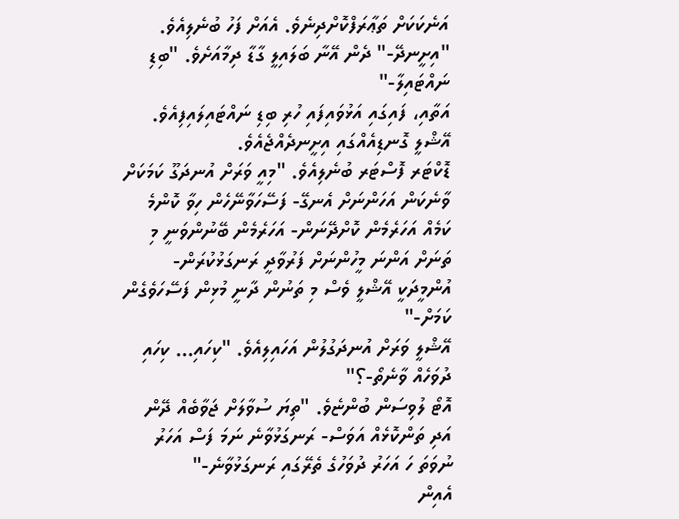އަނެކަކަށް ތަޢާރަފްކޮށްދިނެވެ. އެއަށް ފަހު ބުނެލިއެވެ. "އިށީނދޭ-" ދެން އޭނާ ބަލައިލީ ގާޑާ ދިމާއަށެވެ. "ބިޑި ނައްޓައިލާ-"
އަތާއި، ފައިގައި އަޅުވައިފައި ހުރި ބިޑި ނައްޓައިލައިފިއެވެ. އޭޝްލީ ގޮނޑިއެއްގައި އިށީނދެއްޖެއެވެ.
ޑޮކްޓަރ ފޮސްޓަރ ބުނެލިއެވެ. "މިއީ ވަރަށް އުނދަގޫ ކަމަކަށް ވާނެކަން އަހަންނަށް އެނގޭ- ފަސޭހަވާނޭހެން ހިވާ ކޮންމެ ކަމެއް އަހަރެމެން ކޮށްދޭނަން- އަހަރެމެން ބޭނުންވަނީ މި ތަނަށް އަންނަ މީހުންނަށް ފަރުވާދީ ރަނގަޅުކުރަން- އުންމީދަކީ އޭޝްލީ ވެސް މި ތަނުން ދާނީ މުޅިން ފަސޭހަވެގެން ކަމަށް-"
އޭޝްލީ ވަރަށް އުނދަގުލުން އަހައިލިއެވެ. "ކިހައި... ކިހައި ދުވަހެއް ވާނެތޯ-؟"
އޮޓޯ ލުވިސަން ބުންޏެވެ. "ތިޔަ ސުވާލަށް ޖަވާބެއް ދޭން އަދި ތަންކޮޅެއް އަވަސް- ރަނގަޅުވާނެ ނަމަ ފަސް އަހަރު ނުވަތަ ހަ އަހަރު ދުވަހުގެ ތެރޭގައި ރަނގަޅުވާނެ-"
އެއިން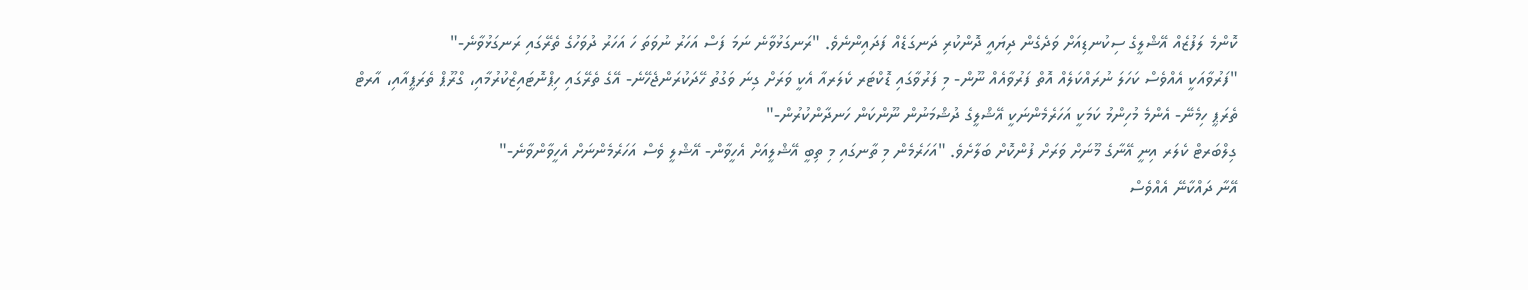ކޮންމެ ލަފުޒެއް އޭޝްލީގެ ސިކުނޑިއަށް ވަދެގެން ދިޔައީ ދޮންކުރި ދަނގަޑެއް ފަދައިންނެވެ. "ރަނގަޅުވާނެ ނަމަ ފަސް އަހަރު ނުވަތަ ހަ އަހަރު ދުވަހުގެ ތެރޭގައި ރަނގަޅުވާނެ-"
"ފަރުވާއަކީ އެއްވެސް ކަހަލަ ނުރައްކަލެއް އޮތް ފަރުވާއެއް ނޫން- މި ފަރުވާގައި ޑޮކްޓަރ ކެލަރއާ އެކީ ވަރަށް ގިނަ ވަގުތު ހޭދަކުރަންޖެހޭނެ- އޭގެ ތެރޭގައި ހިޕްނޮޓައިޒްކުރުމާއި، ގްރޫޕް ތެރަޕީއާއި، އާރޓް ތެރަޕީ ހިމެނޭ- އެންމެ މުހިންމު ކަމަކީ އަހަރެމެންނަކީ އޭޝްލީގެ ދުޝްމަނުން ނޫންކަން ހަނދާންކުރުން-"
ގިލްބަރޓް ކެލަރ އިނީ އޭނާގެ މޫނަށް ވަރަށް ފުންކޮށް ބަލާށެވެ. "އަހަރެމެން މި ތާނގައި މި ތިބީ އޭޝްލީއަށް އެހީވާން- އޭޝްލީ ވެސް އަހަރެމެންނަށް އެހީވާންވާނެ-"
އޭނާ ދައްކާނޭ އެއްވެސް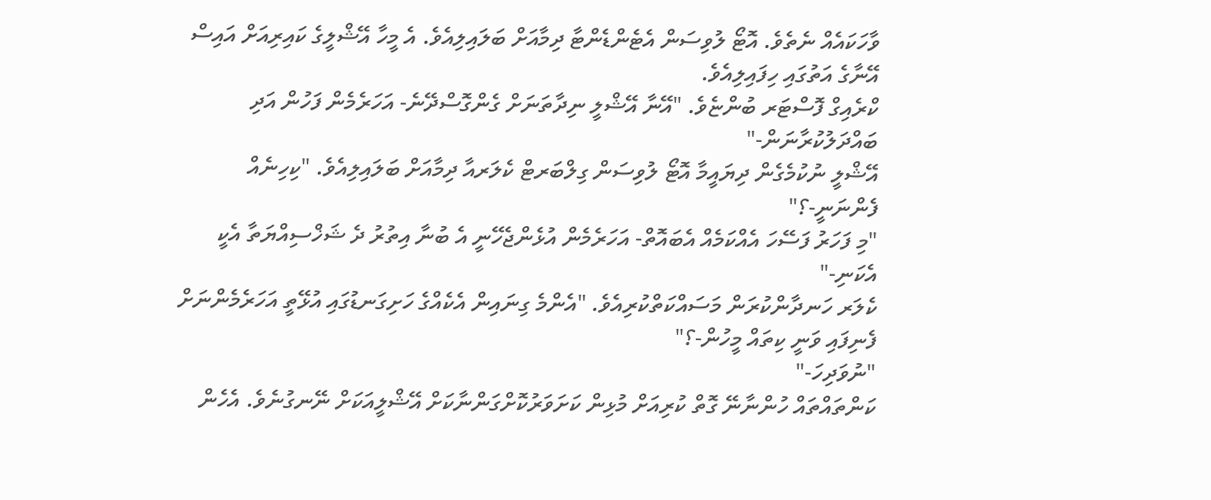ވާހަކައެއް ނެތެވެ. އޮޓޯ ލުވިސަން އެޓެންޑެންޓާ ދިމާއަށް ބަލައިލިއެވެ. އެ މީހާ އޭޝްލީގެ ކައިރިއަށް އައިސް އޭނާގެ އަތުގައި ހިފައިލިއެވެ.
ކްރެއިގް ފޮސްޓަރ ބުންޏެވެ. "އޭނާ އޭޝްލީ ނިދާތަނަށް ގެންގޮސްދޭނެ- އަހަރެމެން ފަހުން އަދި ބައްދަލުކުރާނަން-"
އޭޝްލީ ނުކުމެގެން ދިޔައީމާ އޮޓޯ ލުވިސަން ގިލްބަރޓް ކެލަރއާ ދިމާއަށް ބަލައިލިއެވެ. "ކިހިނެއް ފެންނަނީ-؟"
"މި ފަހަރު ފަސޭހަ އެއްކަމެއް އެބައޮތް- އަހަރެމެން އުޅެންޖެހޭނީ އެ ބުނާ އިތުރު ދެ ޝަޚްސިއްޔަތާ އެކީ އެކަނި-"
ކެލަރ ހަނދާންކުރަން މަސައްކަތްކުރިއެވެ. "އެންމެ ގިނައިން އެކެއްގެ ހަށިގަނޑުގައި އުޅޭތީ އަހަރެމެންނަށް ފެނިފައި ވަނީ ކިތައް މީހުން-؟"
"ނުވަދިހަ-"
ކަންތައްތައް ހުންނާނޭ ގޮތް ކުރިއަށް މުޅިން ކަށަވަރުކޮށްގަންނާކަށް އޭޝްލީއަކަށް ނޭނގުނެވެ. އެހެން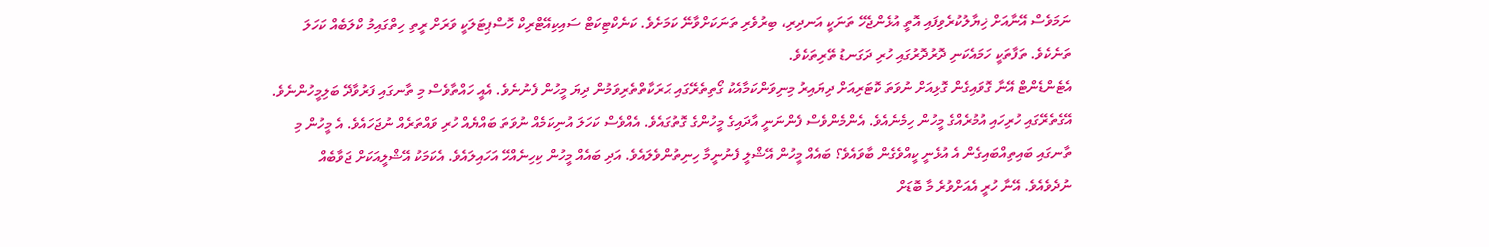ނަމަވެސް އޭނާއަށް ޚިޔާލުކުރެވިފައި އޮތީ އުޅެންޖެހޭ ތަނަކީ އަނދިރި، ބިރުވެރި ތަނަކަށްވާނޭ ކަމަށެވެ. ކަނެކްޓިކަޓް ސައިކިއޭޓްރިކް ހޮސްޕިޓަލަކީ ވަރަށް ރީތި ހިތްގައިމު ކްލަބެއް ކަހަލަ ތަނެކެވެ. ތަފާތަކީ ހަމައެކަނި ދޮރުދޮރުގައި ހުރި ދަގަނޑު ތޭރިތަކެވެ.
އެޓެންޑެންޓް އޭނާ ގޮވައިގެން ގޮޅިއަށް ނުވަތަ ކޮޓަރިއަށް ދިޔައިރު މިނިވަންކަމާއެކު ގޯތިތެރޭގައި ޙަރަކާތްތެރިވަމުން ދިޔަ މީހުން ފެނުނެވެ. އެއީ ހައްތާވެސް މި ތާނގައި ފަރުވާދޭ ބަލިމީހުންނެވެ. އޭގެތެރޭގައި ހުރިހައި އުމުރެއްގެ މީހުން ހިމެނެއެވެ. އެންމެންވެސް ފެންނަނީ އާދައިގެ މީހުންގެ ގޮތުގައެވެ. އެއްވެސް ކަހަލަ އުނިކަމެއް ނުވަތަ ބައްޔެއް ހުރި ވައްތަރެއް ނުޖަހައެވެ. އެ މީހުން މި ތާނގައި ބައިތިއްބައިގެން އެ އުޅެނީ ކީއްވެގެން ބާވައެވެ؟ ބައެއް މީހުން އޭޝްލީ ފެނުނީމާ ހިނިތުންވެލައެވެ. އަދި ބައެއް މީހުން ކިހިނެއްހޭ އަހައިލައެވެ. އެކަމަކު އޭޝްލީއަކަށް ޖަވާބެއް ނުދެވެއެވެ. އޭނާ ހުރީ އެއަށްވުރެ މާ ބޮޑަށް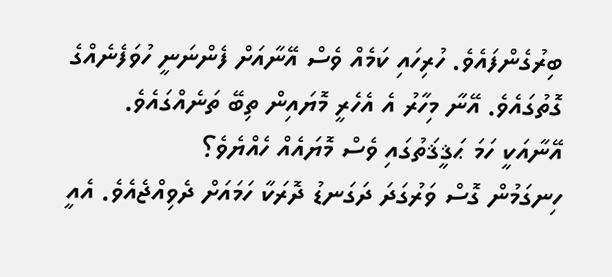ބިރުގެންފައެވެ. ހުރިހައި ކަމެއް ވެސް އޭނާއަށް ފެންނަނީ ހުވަފެނެއްގެ ގޮތުގައެވެ. އޭނާ މިހާރު އެ އެހެރީ މޮޔައިން ތިބޭ ތަނެއްގައެވެ. އޭނާއަކީ ހަމަ ޙަޤީޤަތުގައި ވެސް މޮޔައެއް ހެއްޔެވެ؟
ހިނގަމުން ގޮސް ވަރުގަދަ ދަގަނޑު ދޮރަކާ ހަމައަށް ދެވިއްޖެއެވެ. އެއީ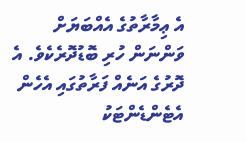އެ ޢިމާރާތުގެ އެއްބަޔަށް ވަންނަން ހުރި ބޮޑުދޮރެކެވެ. އެ ދޮރުގެ އަނެއް ފަރާތުގައި އެހެން އެޓެންޑެންޓަކު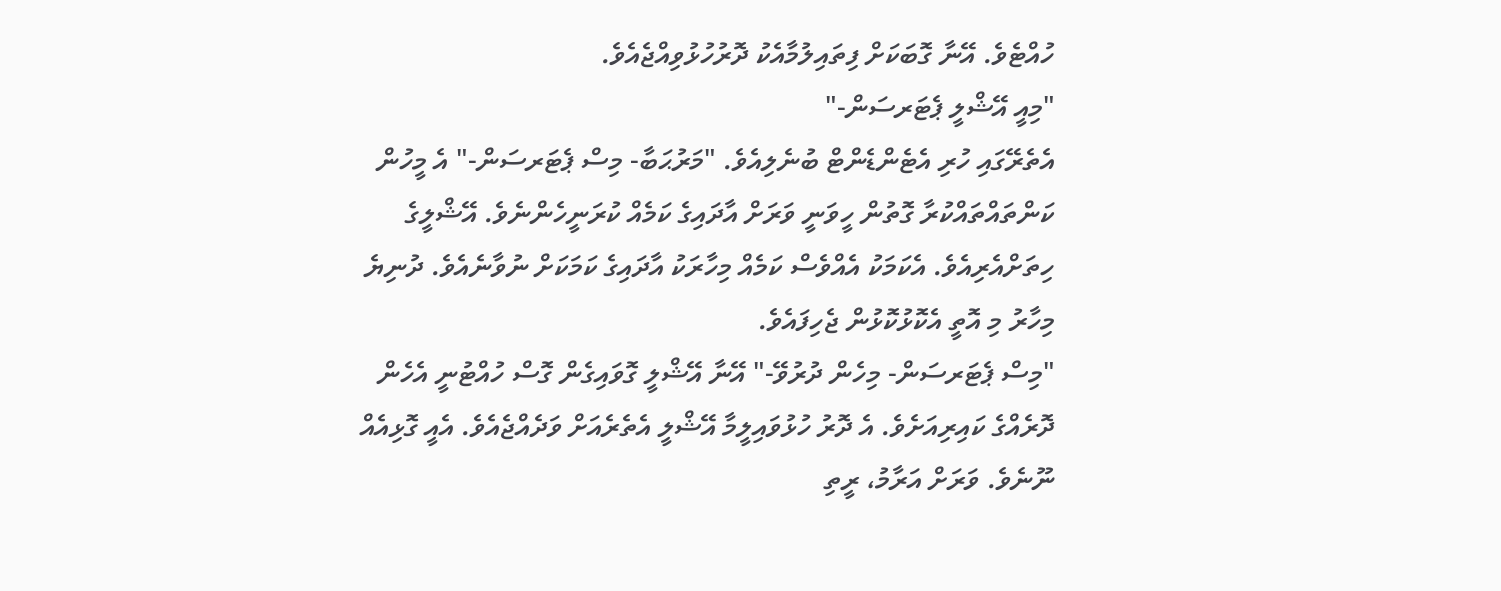ހުއްޓެވެ. އޭނާ ގޮބަކަށް ފިތައިލުމާއެކު ދޮރުހުޅުވިއްޖެއެވެ.
"މިއީ އޭޝްލީ ޕެޓަރސަން-"
އެތެރޭގައި ހުރި އެޓެންޑެންޓް ބުނެލިއެވެ. "މަރުޙަބާ- މިސް ޕެޓަރސަން-" އެ މީހުން ކަންތައްތައްކުރާ ގޮތުން ހީވަނީ ވަރަށް އާދައިގެ ކަމެއް ކުރަނީހެންނެވެ. އޭޝްލީގެ ހިތަށްއެރިއެވެ. އެކަމަކު އެއްވެސް ކަމެއް މިހާރަކު އާދައިގެ ކަމަކަށް ނުވާނެއެވެ. ދުނިޔެ މިހާރު މި އޮތީ އެކޮޅުކޮޅުން ޖެހިފައެވެ.
"މިސް ޕެޓަރސަން- މިހެން ދުރުވޭ-" އޭނާ އޭޝްލީ ގޮވައިގެން ގޮސް ހުއްޓުނީ އެހެން ދޮރެއްގެ ކައިރިއަށެވެ. އެ ދޮރު ހުޅުވައިލީމާ އޭޝްލީ އެތެރެއަށް ވަދެއްޖެއެވެ. އެއީ ގޮޅިއެއް ނޫނެވެ. ވަރަށް އަރާމު، ރީތި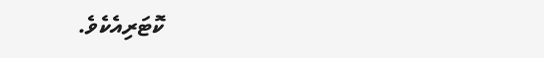ކޮޓަރިއެކެވެ.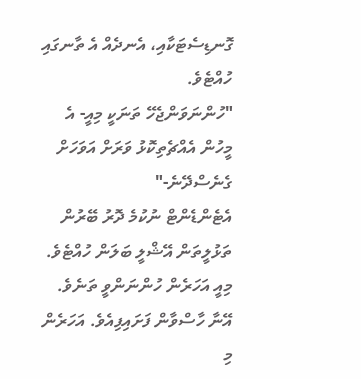ގޮނޑިސެޓަކާއި، އެނދެއް އެ ތާނގައި ހުއްޓެވެ.
"ހުންނަވަންޖެހޭ ތަނަކީ މިއީ- އެ މީހުން އެއްޗެތިކޮޅު ވަރަށް އަވަހަށް ގެނެސްދޭނެ-"
އެޓެންޑެންޓް ނުކުމެ ދޮރު ބޭރުން ތަޅުލީތަން އޭޝްލީ ބަލަން ހުއްޓެވެ. މިއީ އަހަރެން ހުންނަންވީ ތަނެވެ.
އޭނާ ހާސްވާން ފަށައިފިއެވެ. އަހަރެން މި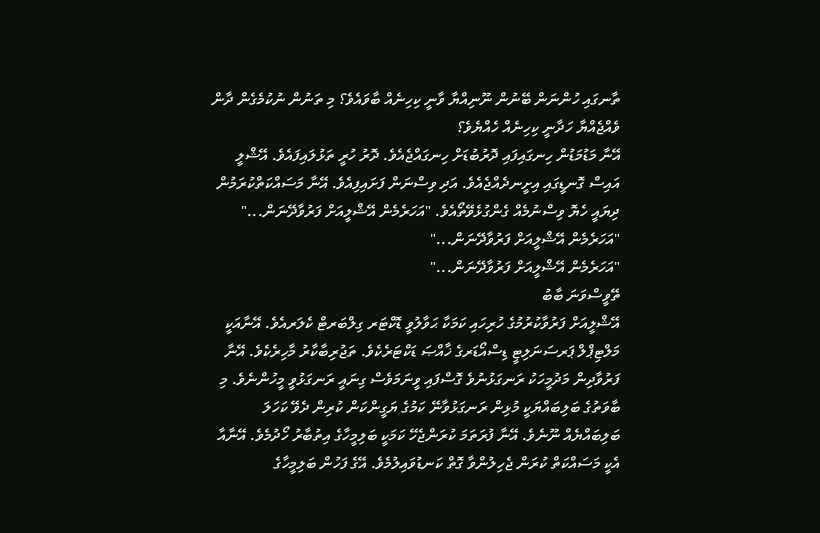ތާނގައި ހުންނަން ބޭނުން ނޫނިއްޔާ ވާނީ ކިހިނެއް ބާވައެވެ؟ މި ތަނުން ނުކުމެގެން ދާން ވެއްޖެއްޔާ ހަދާނީ ކިހިނެއް ހެއްޔެވެ؟
އޭނާ މަޑުމަޑުން ހިނގައިފައި ދޮރުބުޑަށް ހިނގައްޖެއެވެ. ދޮރު ހުރީ ތަޅުލައިފައެވެ. އޭޝްލީ އައިސް ގޮނޑީގައި އިށީނދެއްޖެއެވެ. އަދި ވިސްނަން ފަށައިފިއެވެ. އޭނާ މަސައްކަތްކުރަމުން ދިޔައީ ހެޔޮ ވިސްނުމެއް ގެންގުޅެވޭތޯއެވެ. "އަހަރެމެން އޭޝްލީއަށް ފަރުވާދޭނަން..."
"އަހަރެމެން އޭޝްލީއަށް ފަރުވާދޭނަން..."
"އަހަރެމެން އޭޝްލީއަށް ފަރުވާދޭނަން..."
ތޭވީސްވަނަ ބާބު
އޭޝްލީއަށް ފަރުވާކުރުމުގެ ހުރިހައި ކަމަކާ ޙަވާލުވީ ޑޮކްޓަރ ގިލްބަރޓް ކެލަރއެވެ. އޭނާއަކީ މަލްޓިޕްލް ޕަރސަނަލިޓީ ޑިސްއޯޑަރގެ ޚާއްޞަ ޑަކްޓަރެކެވެ. ތަޖުރިބާކާރު މާހިރެކެވެ. އޭނާ ފަރުވާދިން މަދުމީހަކު ރަނގަޅުނުވެ ގޮސްފައި ވީނަމަވެސް ގިނައީ ރަނގަޅުވީ މީހުންނެވެ. މި ބާވަތުގެ ބަލިބައްޔަކީ މުޅިން ރަނގަޅުވާނޭ ކަމުގެ ޔަގީންކަން ކުރިން ދެވޭ ކަހަލަ ބަލިބައްޔެއް ނޫނެވެ. އޭނާ ފުރަތަމަ ކުރަންޖެހޭ ކަމަކީ ބަލިމީހާގެ އިތުބާރު ހޯދުމެވެ. އޭނާއާ އެކީ މަސައްކަތް ކުރަން ޖެހިލުންވާ ގޮތް ކަނޑުވައިލުމެވެ. އޭގެ ފަހުން ބަލިމީހާގެ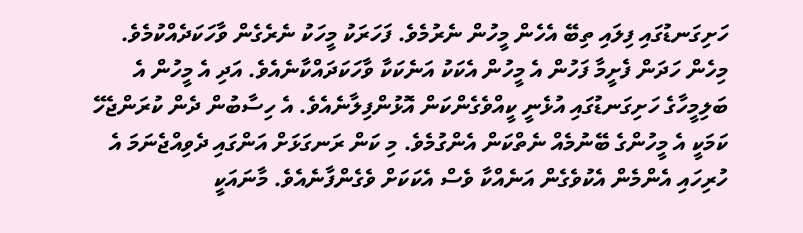ހަށިގަނޑުގައި ފިލައި ތިބޭ އެހެން މީހުން ނެރުމެވެ. ފަހަރަކު މީހަކު ނެރެގެން ވާހަކަދެއްކުމެވެ. މިހެން ހަދަން ފެށީމާ ފަހުން އެ މީހުން އެކަކު އަނެކަކާ ވާހަކަދައްކާނެއެވެ. އަދި އެ މީހުން އެ ބަލިމީހާގެ ހަށިގަނޑުގައި އުޅެނީ ކީއްވެގެންކަން އޮޅުންފިލާނެއެވެ. އެ ހިސާބުން ދެން ކުރަންޖެހޭ ކަމަކީ އެ މީހުންގެ ބޭނުމެއް ނެތްކަން އެންގުމެވެ. މި ކަން ރަނގަޅަށް އަންގައި ދެވިއްޖެނަމަ އެ ހުރިހައި އެންމެން އެކުވެގެން އަނެއްކާ ވެސް އެކަކަށް ވެގެންފާނެއެވެ. މާނައަކީ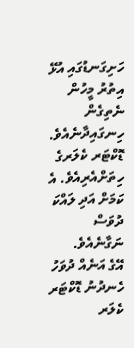ހަށިގަނޑުގައި އުޅޭ އިތުރު މީހުން ނެތިގެން ހިނގައިދާނެއެވެ.
ޑޮކްޓަރ ކެލަރގެ ހިތަށްއެރިއެވެ. އެ ކަމަށް އަދި ލައްކަ ދުވަސް ނަގާނެއެވެ.
އޭގެ އަނެއް ދުވަހު ހެނދުނު ޑޮކްޓަރ ކެލަރ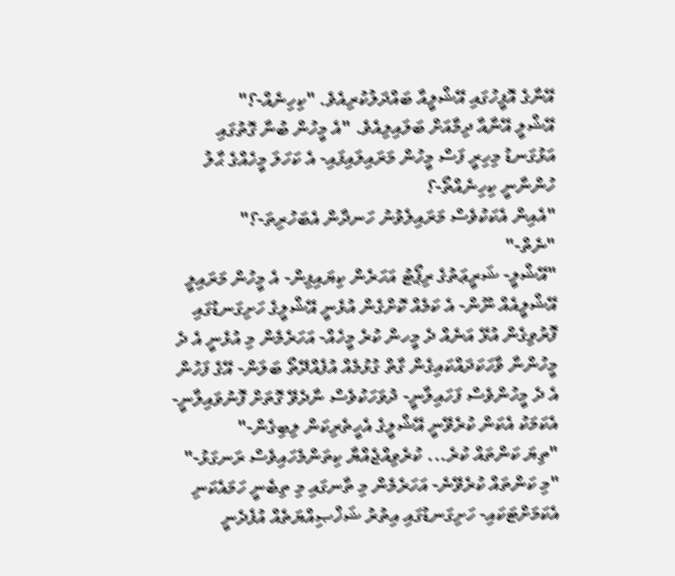އޭނާގެ އޮފީހުގައި އޭޝްލީއާ ބައްދަލުކުރިއެވެ. "ކިހިނެއް-؟"
އޭޝްލީ އޭނާއާ ދިމާއަށް ބަލައިލިއެވެ. "އެ މީހުން ބުނާ ގޮތުގައި އަޅުގަނޑު މިހިރީ ފަސް މީހުން މަރައިލައިފައި- އެ ކަހަލަ މީހެއްގެ ޙާލު ހުންނާނީ ކިހިނެއްތޯ-؟
"އެއިން އެކަކުވެސް މަރައިލެވުނު ހަނދާން އެބަހުރިތަ-؟"
"ނެތް-"
"އޭޝްލީ- ޝަރީޢަތުގެ ރިޕޯޓު އަހަރެން ކިޔައިފިން- އެ މީހުން މަރައިލީ އޭޝްލީއެއް ނޫން- އެ ކަމެއް ކޮށްގެން އުޅެނީ އޭޝްލީގެ ހަށިގަނޑުގައި ފޮރުވިގެން އުޅޭ އަނެއް ދެ މީހން ކުރެ މީހެއް- އަހަރެމެން މި އުޅެނީ އެ ދެ މީހުންނާ ވާހަކަދައްކައިގެން ގާތް ގުޅުމެއް އުފެއްދޭތޯ ބަލަން- އޭގެ ފަހުން އެ ދެ މީހުންވެސް ފަހައިލާނީ- ދުވަހަކުވެސް ނާދެވޭ ގޮތަށް ފޮނުވައިލާނީ- އެކަމަކު އެކަން ކުރެވޭނީ އޭޝްލީގެ އެހީތެރިކަން ލިބިގެން-"
"ތިޔަ ކަންތައް ކުރެ... ކުރެވިއްޖެއްޔާ ކިތަންމެހައިވެސް ރަނގަޅު-"
"މި ކަންތައް ކުރެވޭނެ- އަހަރެމެން މި ތާނގައި މި ތިބެނީ ހަމައެކަނި އެކަމަށްޓަކައި- ހަށިގަނޑުގައި އިތުރު ޝަޚްޞިއްޔަތެއް އުފެދެނީ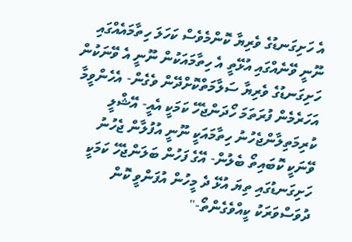އެ ހަށިގަނޑުގެ ވެރިޔާ ކޮންމެވެސް ކަހަލަ ހިތާމައެއްގައި ނޫނީ ވޭނެއްގައި އުޅޭތީ އެ ހިތާމައަކުން ނޫނީ އެ ވޭނަކުން ހަށިގަނޑުގެ ވެރިޔާ ސަލާމަތްކޮށްދޭން ވެގެން- އެހެންވީމާ އަހަރެމެން ފުރަތަމަ ހޯދަންޖެހޭ ކަމަކީ އެއީ- އޭޝްލީ ކުރިމަތިލާންޖެހުނު ހިތާމައަކީ ނޫނީ އުފުލާން ޖެހުނު ވޭނަކީ ކޮބައިތޯ ބެލުން- އޭގެ ފަހުން ބަލަންޖެހޭ ކަމަކީ ހަށިގަނޑުގައި ތިޔަ އުޅޭ ދެ މީހުން އުފަންވީ ކޮން ދުވަސްވަރަކު ކީއްވެގެންތޯ-"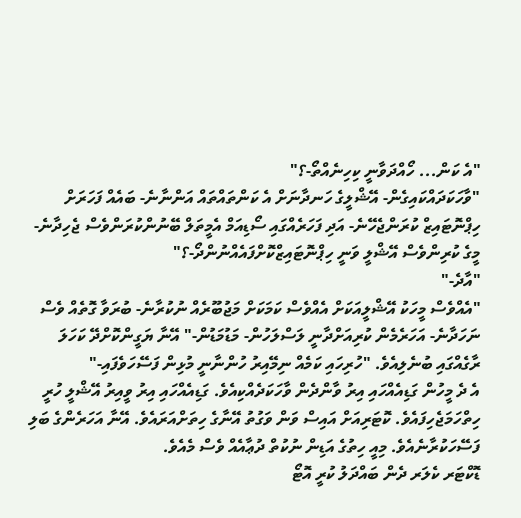"އެ ކަން... ހޯއްދަވާނީ ކިހިނެއްތޯ-؟"
"ވާހަކަދައްކައިގެން- އޭޝްލީގެ ހަނދާނަށް އެ ކަންތައްތައް އަންނާނެ- ބައެއް ފަހަރަށް ހިޕްނޮޓައިޒް ކުރަންޖެހޭނެ- އަދި ފަހަރެއްގައި ސޯޑިއަމް އެމީތަލް ބޭނުންކުރަންވެސް ޖެހިދާނެ- މީގެ ކުރިންވެސް އޭޝްލީ ވަނީ ހިޕްނޮޓައިޒްކޮށްފައެއްނުންދޯ-؟"
"އާދެ-"
"އެއްވެސް މީހަކު އޭޝްލީއަކަށް އެއްވެސް ކަމަކަށް މަޖުބޫރެއް ނުކުރާނެ- ބުރަވާ ގޮތެއް ވެސް ނަހަދާނެ- އަހަރެމެން ކުރިއަށްދާނީ ލަސްލަހުން- މަޑުމަޑުން-" އޭނާ ޔަގީންކޮށްދޭ ކަހަލަ ރާގެއްގައި ބުނެލިއެވެ. "ހުރިހައި ކަމެއް ނިމޭއިރު ހުންނާނީ މުޅިން ފަސޭހަވެފައި-"
އެ ދެ މީހުން ގަޑިއެއްހައި އިރު ވާންދެން ވާހަކަދެއްކިއެވެ. ގަޑިއެއްހައި އިރު ވީއިރު އޭޝްލީ ހުރީ ހިތްހަމަޖެހިފައެވެ. ކޮޓަރިއަށް އައިސް ވަން ވަގުތު އޭނާގެ ހިތަށްއަރައެވެ. އޭނާ އަހަރެންގެ ބަލި ފަސޭހަކުރާނެއެވެ. މިއީ ހިތުގެ އަޑިން ނުކުތް ދުޢާއެއް ވެސް މެއެވެ.
ޑޮކްޓަރ ކެލަރ ދެން ބައްދަލު ކުރީ އޮޓޯ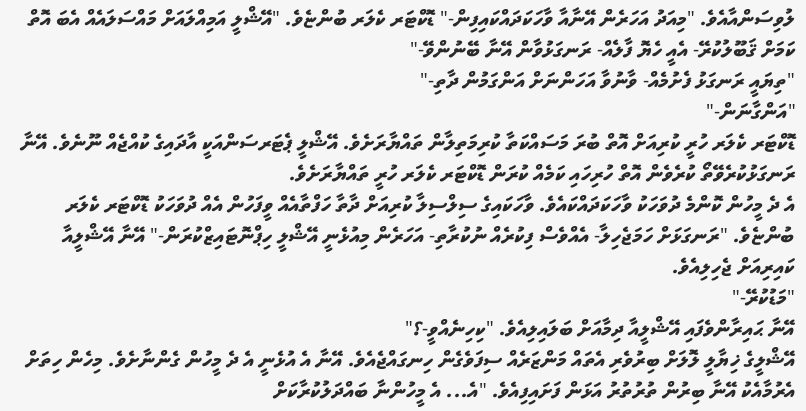ލުވިސަންއާއެވެ. "މިއަދު އަހަރެން އޭނާއާ ވާހަކަދައްކައިފިން-" ޑޮކްޓަރ ކެލަރ ބުންޏެވެ. "އޭޝްލީ އަމިއްލައަށް މައްސަލައެއް އެބަ އޮތް ކަމަށް ޤަބޫލުކުރޭ- އެއީ ހެޔޮ ފާލެއް- ރަނގަޅުވާން އޭނާ ބޭނުންވޭ-"
"ތިޔައީ ރަނގަޅު ފެށުމެއް- ވާނުވާ އަހަންނަށް އަންގަމުން ދާތި-"
"އަންގާނަން-"
ޑޮކްޓަރ ކެލަރ ހުރީ ކުރިއަށް އޮތް ބުރަ މަސައްކަތާ ކުރިމަތިލާން ތައްޔާރަށެވެ. އޭޝްލީ ޕެޓަރސަންއަކީ އާދައިގެ ކުއްޖެއް ނޫނެވެ. އޭނާ ރަނގަޅުކުރެވޭތޯ ކުރެވެން އޮތް ހުރިހައި ކަމެއް ކުރަން ޑޮކްޓަރ ކެލަރ ހުރީ ތައްޔާރަށެވެ.
އެ ދެ މީހުން ކޮންމެ ދުވަހަކު ވާހަކަދައްކައެވެ. ވާހަކައިގެ ސިލްސިލާ ކުރިއަށް ދާތާ ހަފްތާއެއް ވީފަހުން އެއް ދުވަހަކު ޑޮކްޓަރ ކެލަރ ބުންޏެވެ. "ރަނގަޅަށް ހަމަޖެހިލާ- އެއްވެސް ފިކުރެއް ނުކުރާތި- އަހަރެން މިއުޅެނީ އޭޝްލީ ހިޕްނޮޓައިޒްކުރަން-" އޭނާ އޭޝްލީއާ ކައިރިއަށް ޖެހިލިއެވެ.
"މަޑުކުރޭ-"
އޭނާ ޙައިރާންވެފައި އޭޝްލީއާ ދިމާއަށް ބަލައިލިއެވެ. "ކިހިނެއްވީ-؟"
އޭޝްލީގެ ޚިޔާލީ ލޮލަށް ބިރުވެރި އެތައް މަންޒަރެއް ސިފަވެގެން ހިނގައްޖެއެވެ. އޭނާ އެ އުޅެނީ އެ ދެ މީހުން ގެންނާށެވެ. މިހެން ހިތަށް އެރުމާއެކު އޭނާ ބިރުން ތުރުތުރު އަޅަން ފަށައިފިއެވެ. "އެ... އެ މީހުންނާ ބައްދަލުކުރާކަށް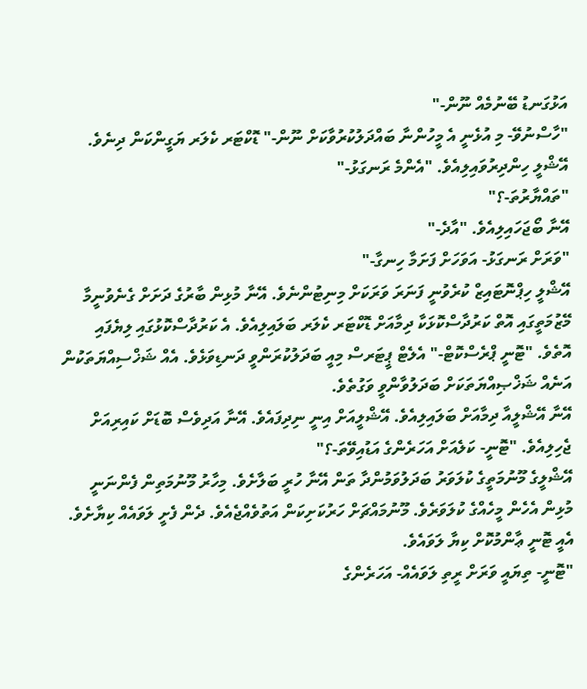އަޅުގަނޑު ބޭނުމެއް ނޫން-"
"ހާސްނުވޭ- މި އުޅެނީ އެ މީހުންނާ ބައްދަލުކުރުވާކަށް ނޫން-" ޑޮކްޓަރ ކެލަރ ޔަގީންކަން ދިނެވެ.
އޭޝްލީ ހިންދިރުވައިލިއެވެ. "އެންމެ ރަނގަޅު-"
"ތައްޔާރުތަ-؟"
އޭނާ ބޯޖަހައިލިއެވެ. "އާދެ-"
"ވަރަށް ރަނގަޅު- އަވަހަށް ފަށަމާ ހިނގާ-"
އޭޝްލީ ހިޕްނޮޓައިޒް ކުރެވުނީ ފަނަރަ ވަރަކަށް މިނިޓުންނެވެ. އޭނާ މުޅިން ބާރުގެ ދަށަށް ގެނެވުނީމާ މޭޒުމަތީގައި އޮތް ކަރުދާސްކޮޅަކާ ދިމާއަށް ޑޮކްޓަރ ކެލަރ ބަލައިލިއެވެ. އެ ކަރުދާސްކޮޅުގައި ލިޔެފައި އޮތެވެ. "ޓޮނީ ޕްރެސްކޮޓް-" އެލެޓް ޕީޓަރސް މިއީ ބަދަލުކުރަންވީ ދަނޑިވަޅެވެ. އެއް ޝަޚްސިއްޔަތަކުން އަނެއް ޝަޚްޞިއްޔަތަކަށް ބަދަލުވާންވީ ވަގުތެވެ.
އޭނާ އޭޝްލީއާ ދިމާއަށް ބަލައިލިއެވެ. އޭޝްލީއަށް އިނީ ނިދިފައެވެ. އޭނާ އަދިވެސް ބޮޑަށް ކައިރިއަށް ޖެހިލިއެވެ. "ޓޮނީ- ކަލެއަށް އަހަރެންގެ އަޑުއިވޭތަ-؟"
އޭޝްލީގެ މޫނުމަތީގެ ކުލަވަރު ބަދަލުވަމުންދާ ތަން އޭނާ ހުރީ ބަލާށެވެ. މިހާރު މޫނުމަތިން ފެންނަނީ މުޅިން އެހެން މީހެއްގެ ކުލަވަރެވެ. މޫނުމައްޗަށް ހަރުކަށިކަން އަތުވެއްޖެއެވެ. ދެން ފެށީ ލަވައެއް ކިޔާށެވެ. އެއީ ޓޮނީ ޢާންމުކޮށް ކިޔާ ލަވައެވެ.
"ޓޮނީ- ތިޔައީ ވަރަށް ރީތި ލަވައެއް- އަހަރެންގެ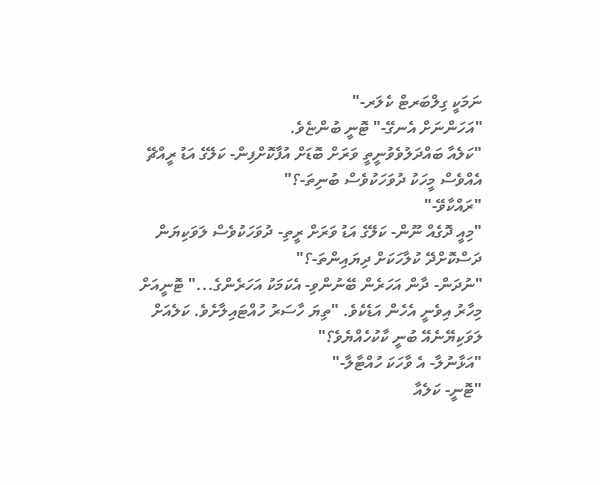ނަމަކީ ގިލްބަރޓް ކެލަރ-"
"އަހަންނަށް އެނގޭ-" ޓޮނީ ބުންޏެވެ.
"ކަލެއާ ބައްދަލުވެވުނީތީ ވަރަށް ބޮޑަށް އުފާކޮށްފިން- ކަލޭގެ އަޑު ރީއްޗޭ އެއްވެސް މީހަކު ދުވަހަކުވެސް ބުނިތަ-؟"
"ރައްކާވޭ-"
"މިއީ ދޮގެއް ނޫން- ކަލޭގެ އަޑު ވަރަށް ރީތި- ދުވަހަކުވެސް ލަވަކިޔަން ދަސްކޮށްދޭ ކުލާހަކަށް ދިޔައިންތަ-؟"
"ނުދަން- ދާން އަހަރެން ބޭނުންވި- އެކަމަކު އަހަރެންގެ..." ޓޮނީއަށް މިހާރު އިވެނީ އެހެން އަޑެކެވެ. "ތިޔަ ހާސަރު ހުއްޓައިލާށެވެ. ކަލެއަށް ލަވަކިޔޭނެއޭ ބުނީ ކާކުހެއްޔެވެ؟"
"އަޅާނުލާ- އެ ވާހަކަ ހުއްޓާލާ-"
"ޓޮނީ- ކަލެއާ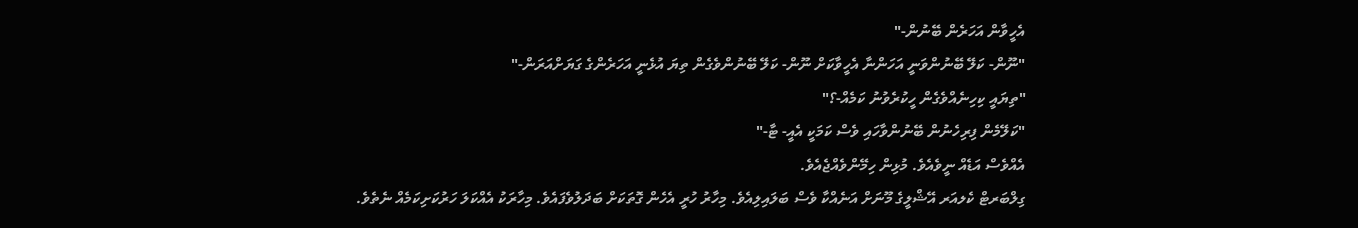އެހީވާން އަހަރެން ބޭނުން-"
"ނޫން- ކަލޭ ބޭނުންވަނީ އަހަންނާ އެހީވާކަށް ނޫން- ކަލޭ ބޭނުންވެގެން ތިޔަ އުޅެނީ އަހަރެންގެ ގަޔަށްއަރަން-"
"ތިޔައީ ކިހިނެއްވެގެން ހީކުރެވުނު ކަމެއް-؟"
"ކަލޭމެން ފިރިހެނުން ބޭނުންވާހައި ވެސް ކަމަކީ އެއީ- ޓާ-"
އެއްވެސް އަޑެއް ނީވެއެވެ. މުޅިން ހިމޭންވެއްޖެއެވެ.
ގިލްބަރޓް ކެލއަރ އޭޝްލީގެ މޫނަށް އަނެއްކާ ވެސް ބަލައިލިއެވެ. މިހާރު ހުރީ އެހެން ގޮތަކަށް ބަދަލުވެފައެވެ. މިހާރަކު އެއްކަލަ ހަރުކަށިކަމެއް ނެތެވެ.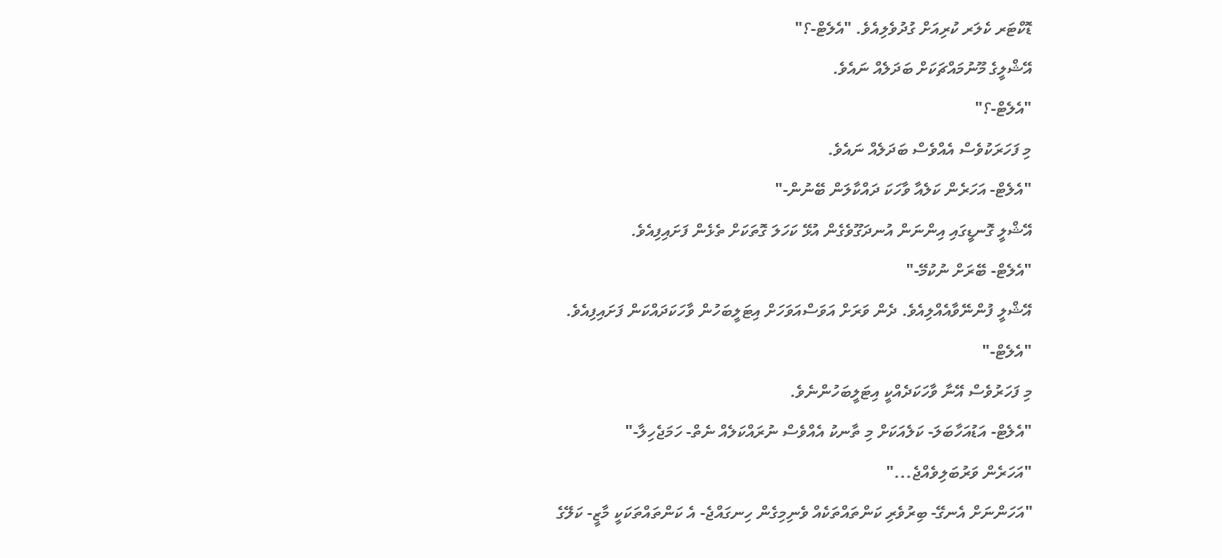ޑޮކްޓަރ ކެލަރ ކުރިއަށް ގުދުވެލިއެވެ. "އެލެޓް-؟"
އޭޝްލީގެ މޫނުމައްޗަކަށް ބަދަލެއް ނައެވެ.
"އެލެޓް-؟"
މި ފަހަރަކުވެސް އެއްވެސް ބަދަލެއް ނައެވެ.
"އެލެޓް- އަހަރެން ކަލެއާ ވާހަކަ ދައްކާލަން ބޭނުން-"
އޭޝްލީ ގޮނޑީގައި އިންނަން އުނދަގޫވެގެން އުޅޭ ކަހަލަ ގޮތަކަށް ތެޅެން ފަށައިފިއެވެ.
"އެލެޓް- ބޭރަށް ނުކުމޭ-"
އޭޝްލީ ފުންނޭވާއެއްލިއެވެ. ދެން ވަރަށް އަވަސްއަވަހަށް އިޓަލީބަހުން ވާހަކަދައްކަން ފަށައިފިއެވެ.
"އެލެޓް-"
މި ފަހަރުވެސް އޭނާ ވާހަކަދެއްކީ އިޓަލީބަހުންނެވެ.
"އެލެޓް- އަޑުއަހާބަލަ- ކަލެއަކަށް މި ތާނކު އެއްވެސް ނުރައްކަލެއް ނެތް- ހަމަޖެހިލާ-"
"އަހަރެން ވަރުބަލިވެއްޖެ..."
"އަހަންނަށް އެނގޭ- ބިރުވެރި ކަންތައްތަކެއް ވެނިމިގެން ހިނގައްޖެ- އެ ކަންތައްތަކަކީ މާޒީ- ކަލޭގެ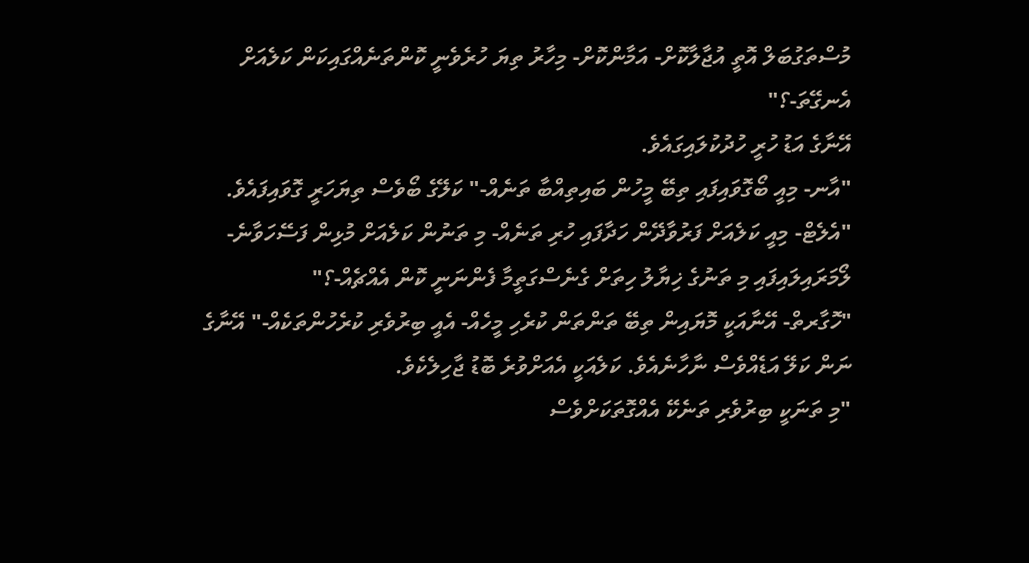މުސްތަގުބަލް އޮތީ އުޖާލާކޮށް- އަމާންކޮށް- މިހާރު ތިޔަ ހުރެވެނީ ކޮންތަނެއްގައިކަން ކަލެއަށް އެނގޭތަ-؟"
އޭނާގެ އަޑު ހުރީ ހުދުކުލައިގައެވެ.
"އާނ- މިއީ ބޯގޮވައިފައި ތިބޭ މީހުން ބައިތިއްބާ ތަނެއް-" ކަލޭގެ ބޯވެސް ތިޔަހަރީ ގޮވައިފައެވެ.
"އެލެޓް- މިއީ ކަލެއަށް ފަރުވާދޭން ހަދާފައި ހުރި ތަނެއް- މި ތަނުން ކަލެއަށް މުޅިން ފަސޭހަވާނެ- ލޯމަރައިލައިފައި މި ތަނުގެ ޚިޔާލު ހިތަށް ގެނެސްގަތީމާ ފެންނަނީ ކޮން އެއްޗެއް-؟"
"ހޮގާރތް- އޭނާއަކީ މޮޔައިން ތިބޭ ތަންތަން ކުރެހި މީހެއް- އެއީ ބިރުވެރި ކުރެހުންތަކެއް-" އޭނާގެ ނަން ކަލޭ އަޑެއްވެސް ނާހާނެއެވެ. ކަލެއަކީ އެއަށްވުރެ ބޮޑު ޖާހިލެކެވެ.
"މި ތަނަކީ ބިރުވެރި ތަނެކޭ އެއްގޮތަކަށްވެސް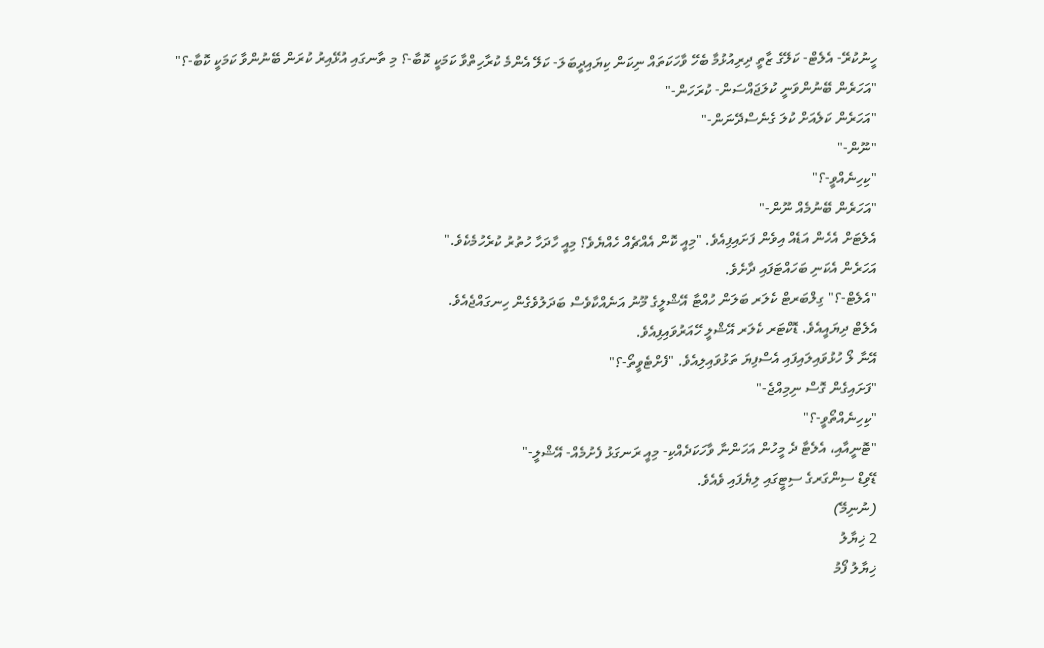ހީނުކުރޭ- އެލެޓް- ކަލޭގެ ޒާތީ ދިރިއުޅުމާ ބެހޭ ވާހަކަތައް ނިކަން ކިޔައިދީބަލަ- ކަލޭ އެންމެ ކުރާހިތްވާ ކަމަކީ ކޮބާ-؟ މި ތާނގައި އުޅޭއިރު ކުރަން ބޭނުންވާ ކަމަކީ ކޮބާ-؟"
"އަހަރެން ބޭނުންވަނީ ކުލަޖައްސަން- ކުރަހަން-"
"އަހަރެން ކަލެއަށް ކުލަ ގެނެސްދޭނަން-"
"ނޫން-"
"ކިހިނެއްވީ-؟"
"އަހަރެން ބޭނުމެއް ނޫން-"
އެލެޓަށް އެހެން އަޑެއް އިވެން ފަށައިފިއެވެ. "މިއީ ކޮން އެއްޗެއް ހެއްޔެވެ؟ މިއީ ހާދަހާ ހުތުރު ކުރެހުމެކެވެ."
އަހަރެން އެކަނި ބަހައްޓަފައި ދާށެވެ.
"އެލެޓް-؟" ގިލްބަރޓް ކެލަރ ބަލަން ހުއްޓާ އޭޝްލީގެ މޫނު އަނެއްކާވެސް ބަދަލުވެގެން ހިނގައްޖެއެވެ.
އެލެޓް ދިޔައީއެވެ. ޑޮކްޓަރ ކެލަރ އޭޝްލީ ހޭއަރުވައިފިއެވެ.
އޭނާ ލޯ ހުޅުވައިލައިފައި އެސްފިޔަ ތަޅުވައިލިއެވެ. "ފެށްޓެވީތޯ-؟"
"ފަށައިގެން ގޮސް ނިމިއްޖެ-"
"ކިހިނެއްތޯވީ-؟"
"ޓޮނީއާއި، އެލެޓާ ދެ މީހުން އަހަންނާ ވާހަކަދެއްކި- މިއީ ރަނގަޅު ފެށުމެއް- އޭޝްލީ-"
ޑޭވިޑް ސިންގަރގެ ސިޓީގައި ލިޔެފައި ވެއެވެ.
(ނުނިމޭ)
2 ޚިޔާލު
ޚިޔާލު ފޯމު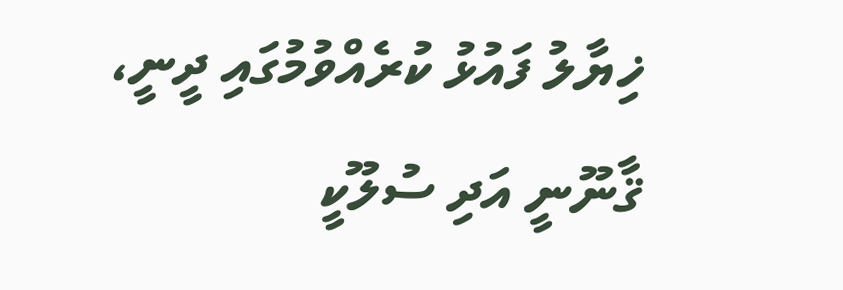ޚިޔާލު ފައުޅު ކުރެއްވުމުގައި ދީނީ، ޤާނޫނީ އަދި ސުލޫކީ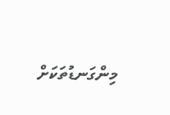މިންގަނޑުތަކަށް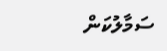ސަމާލުކަން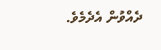ދެއްވުން އެދެމެވެ.